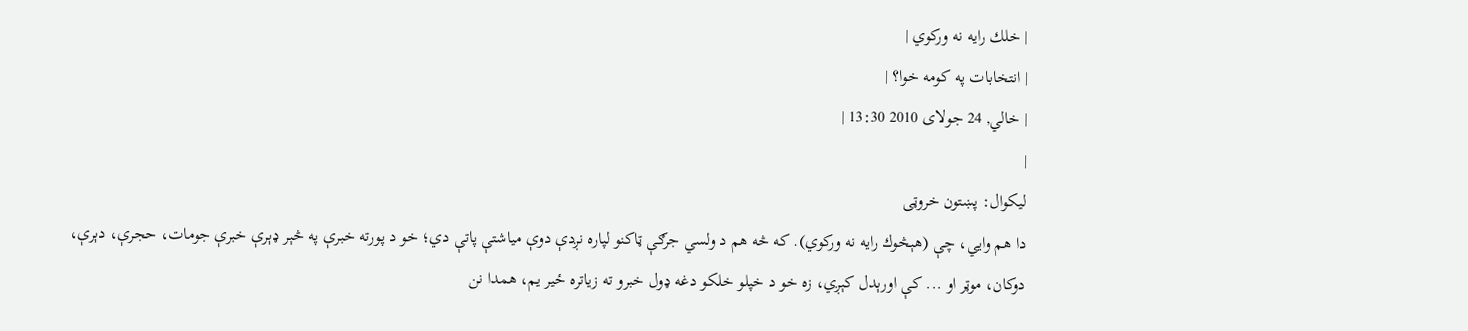| خلك رايه نه ورکوي |
| انتخابات په کومه خوا؟ |
| خالي, 24 جولای 2010 13:30 |
|
ليكوال: پښتون خروټى
دا هم وايي، چې (هېڅوك رايه نه وركوي). كه څه هم د ولسي جرګې ټاكنو لپاره نږدې دوې مياشتې پاتې دي؛ خو د پورته خبرې په څېر ډېرې خبرې جومات، حجرې، دېرې، دوكان، موټر او ... كې اورېدل كېږي، زه خو د خپلو خلكو دغه ډول خبرو ته زياتره ځير يم، همدا نن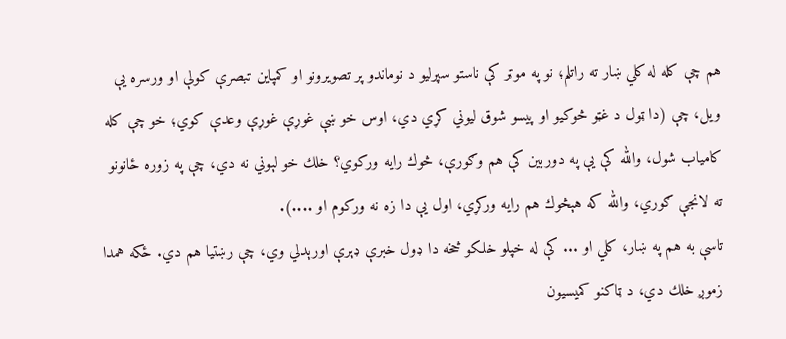هم چې كله له كلي ښار ته راتلم؛ نو په موټر كې ناستو سپرليو د نوماندو پر تصويرونو او كمپاين تبصرې كولې او ورسره يې ويل، چې (دا ټول د غټو څوكيو او پيسو شوق ليوني كړي دي، اوس خو ښې غوړې غوړې وعدې كوي؛ خو چې كله كامياب شول، والله كې يې په دوربين كې هم وګورې، څوك رايه وركوي؟ خلك خو لېوني نه دي، چې په زوره ځانونو ته لانجې ګوري، والله كه هېڅوك هم رايه وركړي، اول يې دا زه نه وركوم او ....).
تاسې به هم په ښار، كلي او ... كې له خپلو خلكو څخه دا ډول خبرې ډېرې اورېدلي وي، چې رښتيا هم دي. ځكه همدا زموږ خلك دي، د ټاكنو كميسيون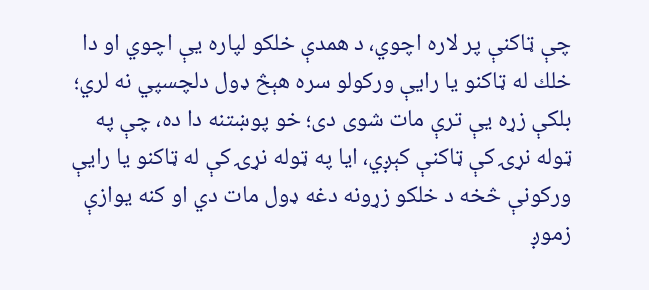چې ټاكنې پر لاره اچوي، د همدې خلكو لپاره يې اچوي او دا خلك له ټاكنو يا رايې وركولو سره هېڅ ډول دلچسپي نه لري؛ بلكې زړه يې ترې مات شوى دى؛ خو پوښتنه دا ده، چې په ټوله نړۍ كې ټاكنې كېږي، ايا په ټوله نړۍ كې له ټاكنو يا رايې وركونې څخه د خلكو زړونه دغه ډول مات دي او كنه يوازې زموږ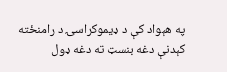په هېواد كې د ډيموكراسۍ د رامنځته كېدنې دغه بنسټ ته دغه ډول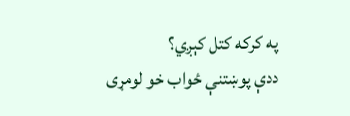په كركه كتل كېږي؟
ددې پوښتنې ځواب خو لومړى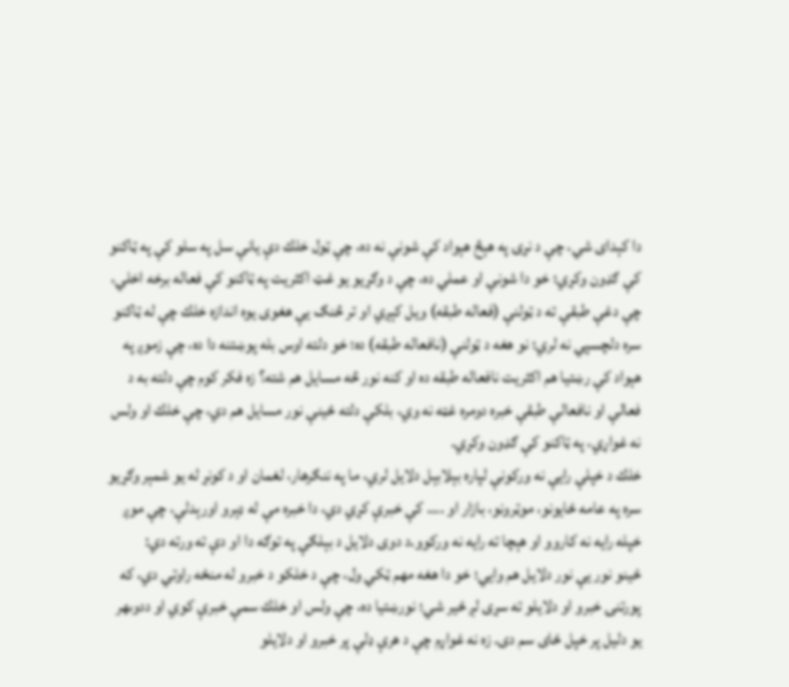دا كېداى شي، چې د نړۍ په هېڅ هېواد كې شونې نه ده، چې ټول خلك دې يانې سل په سلو كې په ټاكنو كې ګډون وكړي؛ خو دا شونې او عملي ده، چې د وګړيو يو غټ اكثريت په ټاكنو كې فعاله برخه اخلي، چې دغې طبقې ته د ټولنې (فعاله طبقه) ويل كېږي او تر څنګ يې هغوى يوه اندازه خلك چې له ټاكنو سره دلچسپي نه لري؛ نو هغه د ټولنې (نافعاله طبقه) ده؛ خو دلته اوس بله پوښتنه دا ده، چې زموږ په هېواد كې رښتيا هم اكثريت نافعاله طبقه ده او كنه نور څه مسايل هم شته؟ زه فكر كوم چې دلته به د فعالې او نافعالې طبقې خبره دومره غټه نه وي، بلكې دلته ځينې نور مسايل هم دي، چې خلك او ولس نه غواړي، په ټاكنو كې ګډون وكړي.
خلك د خپلې رايې نه وركونې لپاره بېلابېل دلايل لري، ما په ننګرهار، لغمان او د کونړ له يو شمېر وګړيو سره په عامه ځايونو، موټرونو، بازار او .... کې خبرې کړي دي، دا خبره مې له ډېرو اورېدلې، چې موږ خپله رايه نه کاروو او هېچا ته رايه نه ورکوو.د دوى دلايل د بېلګې په توګه دا او دې ته ورته دي:
ځينو نور يې نور دلايل هم وايي؛ خو دا هغه مهم ټکي ول، چې د خلکو د خبرو له منځه راوتي دي، که پورتنۍ خبرو او دلايلو ته سړی لږ ځير شي؛ نورښتيا ده، چې ولس او خلك سمې خبرې کوي او ددوىهر يو دليل پر خپل ځای سم دی. زه نه غواړم چې د هرې ډلې پر خبرو او دلايلو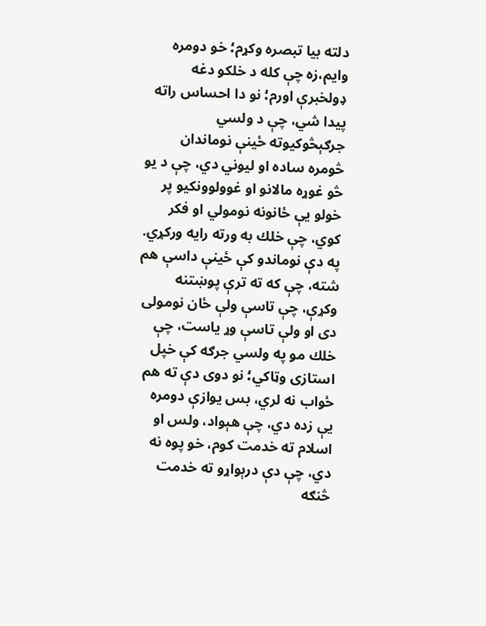دلته بيا تبصره وکړم؛ خو دومره وايم،زه چې کله د خلکو دغه ډولخبرې اورم؛ نو دا احساس راته پيدا شي، چې د ولسي جرګېڅوکيوته ځينې نوماندان څومره ساده او ليوني دي، چې د يو څو غوړه مالانو او غوولوونكيو پر خولو يې ځانونه نومولي او فكر كوي، چې خلك به ورته رايه وركړي. په دې نوماندو كې ځينې داسې هم شته، چې كه ته ترې پوښتنه وكړې، چې تاسې ولې ځان نومولى دى او ولې تاسې وړ ياست، چې خلك مو په ولسي جرګه كې خپل استازى وټاكي؛ نو دوى دې ته هم ځواب نه لري، بس يوازې دومره يې زده دي، چې هېواد، ولس او اسلام ته خدمت كوم، خو پوه نه دي، چې دې درېواړو ته خدمت څنګه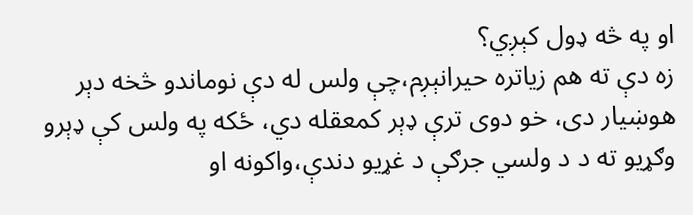او په څه ډول كېږي؟
زه دې ته هم زياتره حيرانېږم،چې ولس له دې نوماندو څخه دېر هوښيار دى، خو دوی ترې ډېر کمعقله دي، ځکه په ولس کې ډېرو وګړيو ته د د ولسي جرګې د غړيو دندې،واکونه او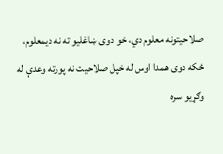صلاحيتونه معلوم دي، خو دوی ښاغليو ته نه ديمعلوم، ځکه دوی همدا اوس له خپل صلاحيت نه پورته وعدې له وګړيو سره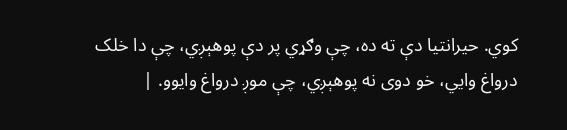کوي. حيرانتيا دې ته ده، چې وګړي پر دې پوهېږي، چې دا خلک درواغ وايي، خو دوی نه پوهېږي، چې موږ درواغ وايوو. |